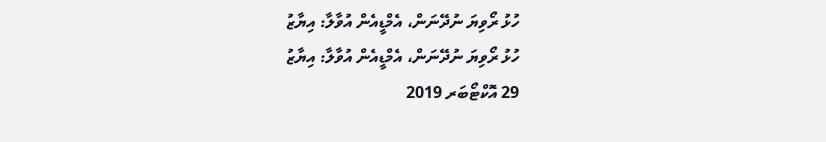ހުޅު ރޯވިޔަ ނުދޭނަން، އެމްޑީއެން އުވާލާ: އިޔާޒު
ހުޅު ރޯވިޔަ ނުދޭނަން، އެމްޑީއެން އުވާލާ: އިޔާޒު
29 އޮކްޓޯބަރ 2019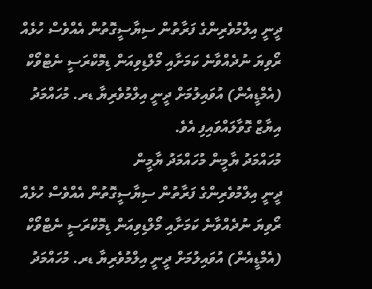ދީނީ އިލްމުވެރިންގެ ފަރާތުން ސިޔާސީގޮތުން އެއްވެސް ހުޅެއް ރޯވިޔަ ނުދެއްވާނެ ކަމަށާއި މޯލްޑިވިއަން ޑިމޮކްރަސީ ނެޓްވޯކް (އެމްޑީއެން) އުވައިލުމަށް ދީނީ އިލްމުވެރިޔާ ޑރ. މުހައްމަދު އިޔާޒް ގޮވާލައްވައިފި އެވެ.
މުހައްމަދު ޔާމީން މުހައްމަދު ޔާމީން
ދީނީ އިލްމުވެރިންގެ ފަރާތުން ސިޔާސީގޮތުން އެއްވެސް ހުޅެއް ރޯވިޔަ ނުދެއްވާނެ ކަމަށާއި މޯލްޑިވިއަން ޑިމޮކްރަސީ ނެޓްވޯކް (އެމްޑީއެން) އުވައިލުމަށް ދީނީ އިލްމުވެރިޔާ ޑރ. މުހައްމަދު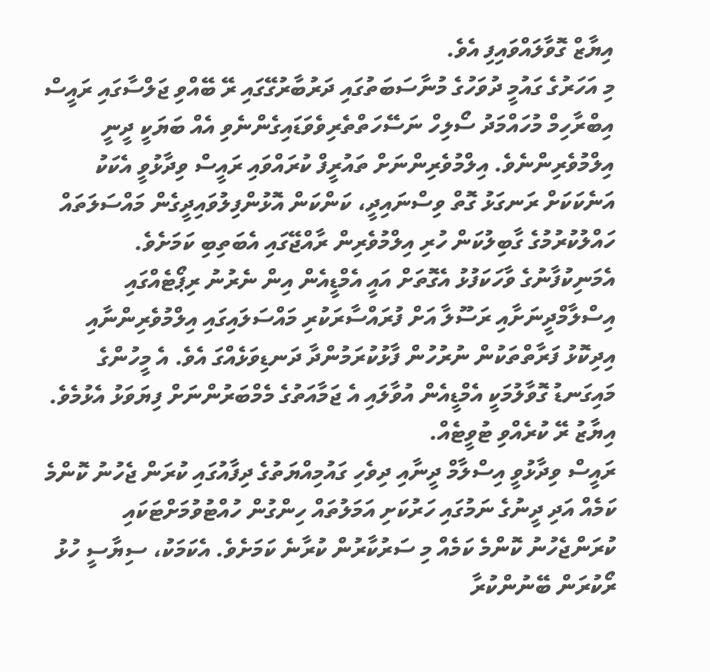އިޔާޒް ގޮވާލައްވައިފި އެވެ.
މި އަހަރުގެ ގައުމީ ދުވަހުގެ މުނާސަބަތުގައި ދަރުބާރުގޭގައި ރޭ ބޭއްވި ޖަލްސާގައި ރައީސް އިބްރާހިމް މުހައްމަދު ސޯލިހް ނަސޭހަތްތެރިވެވަޑައިގެންނެވި އެއް ބަޔަކީ ދީނީ އިލްމުވެރިންނެވެ. އިލްމުވެރިންނަށް ތައުރީފް ކުރައްވައި ރައީސް ވިދާޅުވީ އެކަކު އަނެކަކަށް ރަނގަޅު ގޮތް ވިސްނައިދީ، ކަންކަން އޮޅުންފިލުވައިދީގެން މައްސަލަތައް ހައްލުކުރުމުގެ ގާބިލުކަން ހުރި އިލްމުވެރިން ރާއްޖޭގައި އެބަތިބި ކަމަށެވެ.
އެމަނިކުފާނުގެ ވާހަކަފުޅު އެގޮތަށް އައީ އެމްޑީއެން އިން ނެރުނު ރިޕޯޓެއްގައި އިސްލާމްދީނަށާއި ރަސޫލާ އަށް ފުރައްސާރަކުރި މައްސަލައިގައި އިލްމުވެރިންނާއި އިދިކޮޅު ފަރާތްތަކުން ނުރުހުން ފާޅުކުރަމުންދާ ދަނޑިވަޅެއްގަ އެވެ. އެ މީހުންގެ މައިގަނޑު ގޮވާލުމަކީ އެމްޑީއެން އުވާލައި އެ ޖަމާއަތުގެ މެމްބަރުންނަށް ފިޔަވަޅު އެޅުމެވެ.
އިޔާޒު ރޭ ކުރެއްވި ޓުވީޓެއް.
ރައީސް ވިދާޅުވީ އިސްލާމް ދީނާއި ދިވެހި ގައުމިއްޔަތުގެ ދިފާއުގައި ކުރަން ޖެހުނު ކޮންމެ ކަމެއް އަދި ދީނުގެ ނަމުގައި ހަރުކަށި އަމަލުތައް ހިންގުން ހުއްޓުވުމަށްޓަކައި ކުރަންޖެހުނު ކޮންމެ ކަމެއް މި ސަރުކާރުން ކުރާނެ ކަމަށެވެ. އެކަމަކު، ސިޔާސީ ހުޅު ރޯކުރަން ބޭނުންކުރާ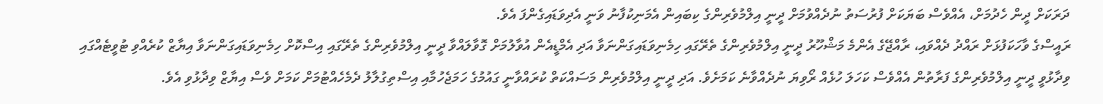ދަރަކަށް ދީން ހެދުމަށް، އެއްވެސް ބަޔަކަށް ފުރުސަތު ނުދެއްވުމަށް ދީނީ އިލްމުވެރިންގެ ކިބައިން އެމަނިކުފާނު ވަނީ އެދިވަޑައިގެންފަ އެވެ.
ރައީސްގެ ވާހަކަފުޅަށް ރައްދު ދެއްވައި، ރާއްޖޭގެ އެންމެ މަޝްހޫރު ދީނީ އިލްމުވެރިންގެ ތެރޭގައި ހިމެނިވަޑައިގަންނަވާ އަދި އެމްޑީއެން އުވާލުމަށް ގޮވާލައްވާ ދީނީ އިލްމުވެރިންގެ ތެރޭގައި އިސްކޮށް ހިމެނިވަޑައިގަންނަވާ އިޔާޒް ކުރެއްވި ޓުވީޓެއްގައި ވިދާޅުވީ ދީނީ އިލްމުވެރިންގެ ފަރާތުން އެއްވެސް ކަހަލަ ހުޅެއް ރޯވިޔަ ނުދެއްވާނެ ކަމަށެވެ. އަދި ދީނީ އިލްމުވެރިން މަސައްކަތް ކުރައްވާނީ ގައުމުގެ ހަމަޖެހުމާއި އިސްތިގުލާލު ދެމެހެއްޓުމަށް ކަމަށް ވެސް އިޔާޒް ވިދާޅުވި އެވެ.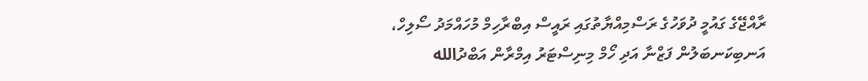ރާއްޖޭގެ ގައުމީ ދުވަހުގެ ރަސްމިއްޔާތުގައި ރައީސް އިބްރާހިމް މުހައްމަދު ސޯލިހް، އަނބިކަނބަލުން ފަޒްނާ އަދި ހޯމް މިނިސްޓަރު އިމްރާން އަބްދުالله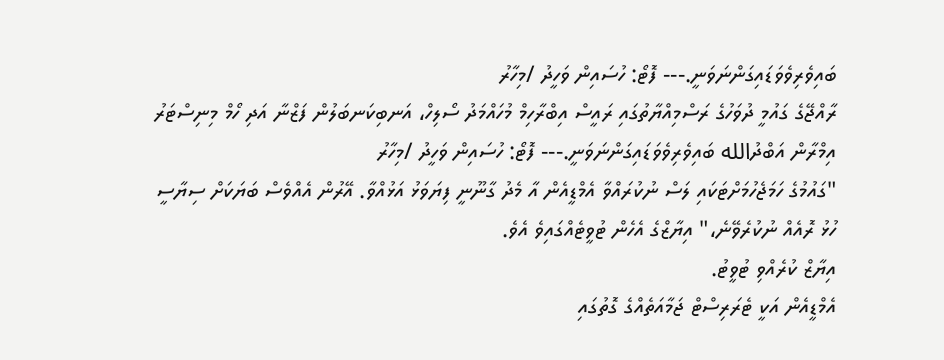ބައިވެރިވެވަޑައިގަންނަވަނީ.--- ފޮޓޯ: ހުސައިން ވަހީދު /މިހާރު
ރާއްޖޭގެ ގައުމީ ދުވަހުގެ ރަސްމިއްޔާތުގައި ރައީސް އިބްރާހިމް މުހައްމަދު ސޯލިހް، އަނބިކަނބަލުން ފަޒްނާ އަދި ހޯމް މިނިސްޓަރު އިމްރާން އަބްދުالله ބައިވެރިވެވަޑައިގަންނަވަނީ.--- ފޮޓޯ: ހުސައިން ވަހީދު /މިހާރު
"ގައުމުގެ ހަމަޖެހުމަށްޓަކައި ލަސް ނުކުރައްވާ އެމްޑީއެން އާ މެދު ގާނޫނީ ފިޔަވަޅު އަޅުއްވާ. އޭރުން އެއްވެސް ބަޔަކަށް ސިޔާސީ ހުޅު ރޮއެއް ނުކުރެވޭނެ،" އިޔާޒްގެ އެހެން ޓުވީޓެއްގައިވެ އެވެ.
އިޔާޒް ކުރެއްވި ޓުވީޓު.
އެމްޑީއެން އަކީ ޓެރަރިސްޓް ޖަމާއަތެއްގެ ގޮތުގައި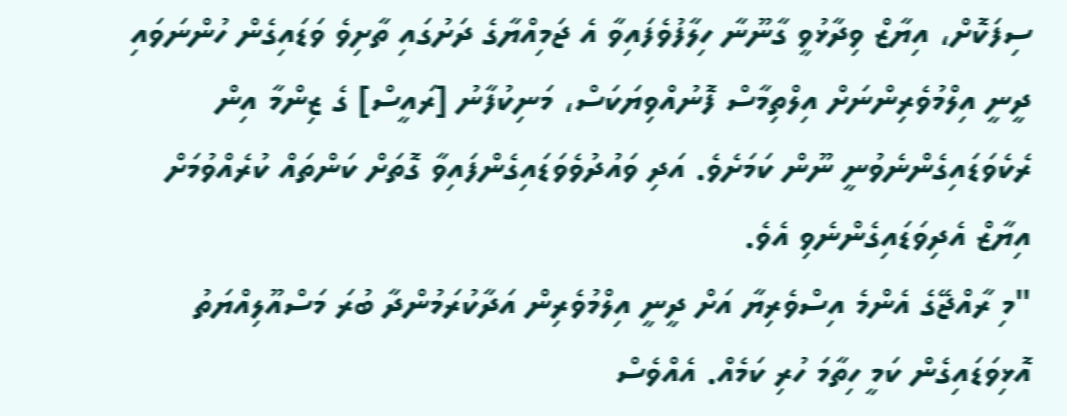ސިފަކޮށް، އިޔާޒް ވިދާޅުވީ ގާނޫނާ ހިލާފުވެފައިވާ އެ ޖަމިއްޔާގެ ދަށުގައި ތާށިވެ ވަޑައިގެން ހުންނަވައި ދީނީ އިލްމުވެރިންނަށް އިލްތިމާސް ފޮނުއްވިޔަކަސް، މަނިކުފާނު [ރައީސް] ގެ ޒިންމާ އިން ރެކެވަޑައިގެންނެވުނީ ނޫން ކަމަށެވެ. އަދި ވައުދުވެވަޑައިގެންފައިވާ ގޮތަށް ކަންތައް ކުރެއްވުމަށް އިޔާޒް އެދިވަޑައިގެންނެވި އެވެ.
"މި ރާއްޖޭގެ އެންމެ އިސްވެރިޔާ އަށް ދީނީ އިލްމުވެރިން އަދާކުރަމުންދާ ބުރަ މަސްއޫލިއްޔަތު އޮޅިވަޑައިގެން ކަމީ ހިތާމަ ހުރި ކަމެއް. އެއްވެސް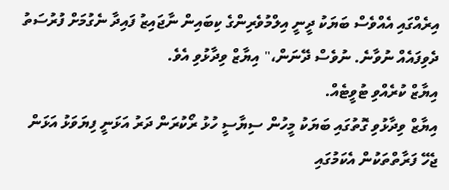އިރެއްގައި އެއްވެސް ބަޔަކު ދީނީ އިލްމުވެރިންގެ ކިބައިން ނާޖައިޒު ފައިދާ ނެގުމަށް ފުރުސަތު ދެވިފައެއް ނުވާނެ. ނުވެސް ދޭނަން،" އިޔާޒް ވިދާޅުވި އެވެ.
އިޔާޒް ކުރެއްވި ޓުވީޓެއް.
އިޔާޒް ވިދާޅުވި ގޮތުގައި ބަޔަކު މީހުން ސިޔާސީ ހުޅު ރޯކުރަން ދަރު އަޅަނީ ފިޔަވަޅު އަޅަން ޖެހޭ ފަރާތްތަކުން އެކަމުގައި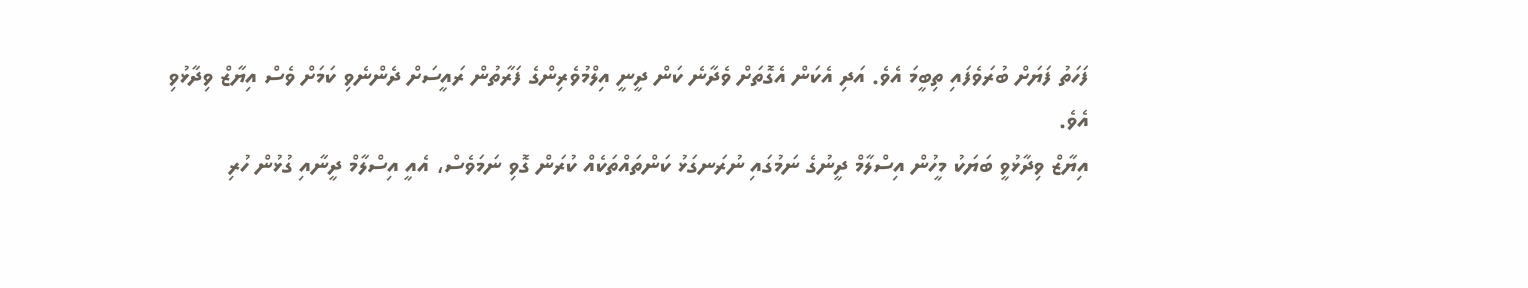ފަހަތު ފަޔަށް ބުރަވެފައި ތިބީމަ އެވެ. އަދި އެކަން އެގޮތަށް ވެދާނެ ކަން ދީނީ އިލްމުވެރިންގެ ފަރާތުން ރައީސަށް ދެންނެވި ކަމަށް ވެސް އިޔާޒް ވިދާޅުވި އެވެ.
އިޔާޒް ވިދާޅުވީ ބަޔަކު މީހުން އިސްލާމް ދީނުގެ ނަމުގައި ނުރަނގަޅު ކަންތައްތަކެއް ކުރަން ގޮވި ނަމަވެސް، އެއީ އިސްލާމް ދީނާއި ގުޅުން ހުރި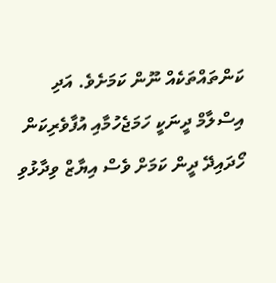ކަންތައްތަކެއް ނޫން ކަމަށެވެ. އަދި އިސްލާމް ދީނަކީ ހަމަޖެހުމާއި އުފާވެރިކަން ހޯދައިދޭ ދީން ކަމަށް ވެސް އިޔާޒް ވިދާޅުވި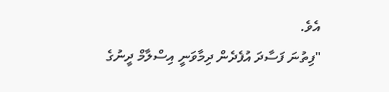އެވެ.
"ފިތުނަ ފަސާދަ އުފެދެން ދިމާވަނީ އިސްލާމް ދީނުގެ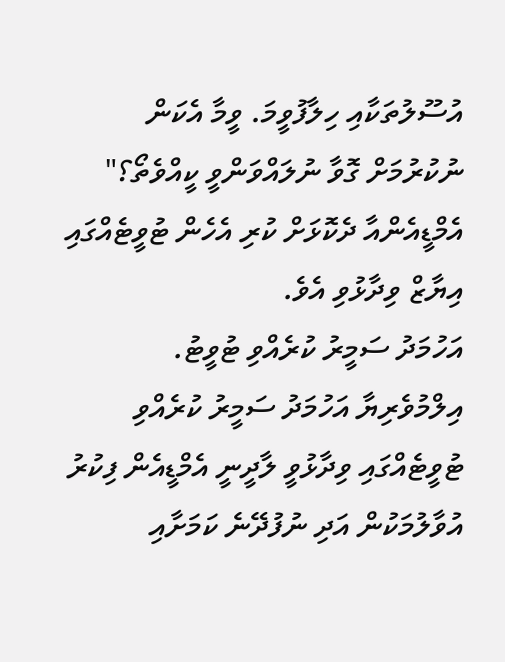އުސޫލުތަކާއި ހިލާފުވީމަ. ވީމާ އެކަން ނުކުރުމަށް ގޮވާ ނުލައްވަންވީ ކީއްވެތޯ؟" އެމްޑީއެންއާ ދެކޮޅަށް ކުރި އެހެން ޓުވީޓެއްގައި އިޔާޒް ވިދާޅުވި އެވެ.
އަހުމަދު ސަމީރު ކުރެއްވި ޓުވީޓު.
އިލްމުވެރިޔާ އަހުމަދު ސަމީރު ކުރެއްވި ޓުވީޓެއްގައި ވިދާޅުވީ ލާދީނީ އެމްޑީއެން ފިކުރު އުވާލުމަކުން އަދި ނުފުދޭނެ ކަމަށާއި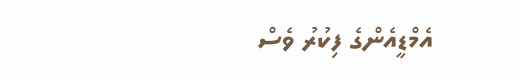އެމްޑީއެންގެ ފިކުރު ވެސް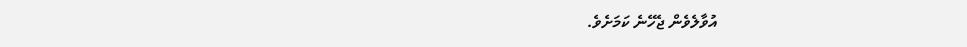އުވާލެވެން ޖެހޭނެ ކަމަށެވެ.